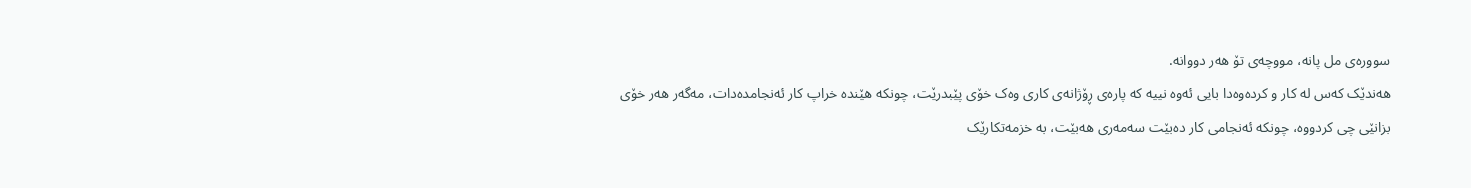سوورەی مل پانە، مووچەی تۆ هەر دووانە.
هەندێک کەس لە کار و کردەوەدا بایی ئەوە نییە کە پارەی ڕۆژانەی کاری وەک خۆی پێبدرێت، چونکە هێندە خراپ کار ئەنجامدەدات، مەگەر هەر خۆی بزانێی چی کردووە، چونکە ئەنجامی کار دەبێت سەمەری هەبێت، بە خزمەتکارێک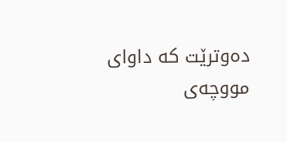دەوترێت کە داوای مووچەی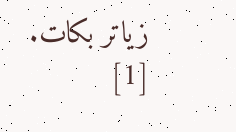زیاتر بکات. [1]